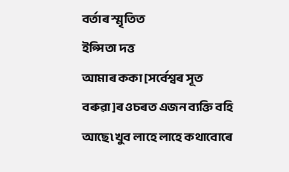বৰ্তাৰ স্মৃতিত
ইপ্সিতা দত্ত
আমাৰ ককা [সৰ্বেশ্বৰ সূত বৰুৱা]ৰ ওচৰত এজন ব্যক্তি বহি আছে৷ খুব লাহে লাহে কথাবোৰে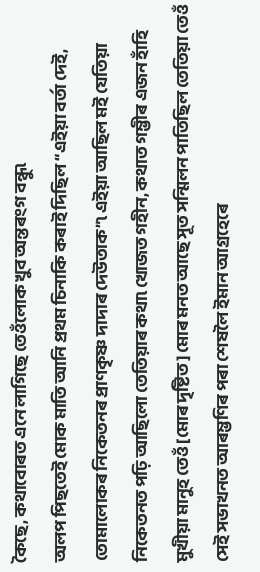কৈছে, কথাবোৰত এনে লাগিছে তেওঁলোক খুব অন্তৰংগ বন্ধু৷
অলপ পিছতেই মোক মাতি আনি প্ৰথম চিনাকি কৰাই দিছিল “এইয়া বৰ্তা দেই, তোমালোকৰ নিকেতনৰ প্ৰাণকৃষ্ণ দাদাৰ দেউতাক”৷ এইয়া আছিল মই যেতিয়া নিকেতনত পঢ়ি আছিলো তেতিয়াৰ কথা৷ খোজত গহীন, কথাত গম্ভীৰ এজন হাঁহি মুখীয়া মানুহ তেওঁ [মোৰ দৃষ্টিত] মোৰ মনত আছে সূত সন্মিলন পাতিছিল তেতিয়া তেওঁ সেই সভাখনত আৰম্ভণিৰ পৰা শেষলৈ ইমান আগ্ৰহেৰে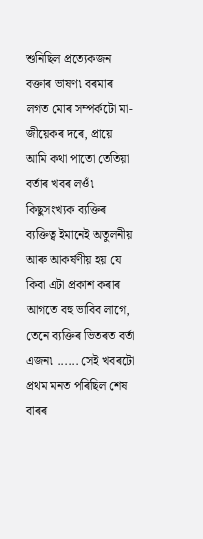শুনিছিল প্ৰত্যেকজন বক্তাৰ ভাষণ৷ বৰমাৰ লগত মোৰ সম্পৰ্কটো মা-জীয়েকৰ দৰে, প্ৰায়ে আমি কথা পাতো তেতিয়া বৰ্তাৰ খবৰ লওঁ৷ কিছুসংখ্যক ব্যক্তিৰ ব্যক্তিত্ব ইমানেই অতুলনীয় আৰু আকৰ্ষণীয় হয় যে কিবা এটা প্ৰকাশ কৰাৰ আগতে বহু ভাবিব লাগে, তেনে ব্যক্তিৰ ভিতৰত বৰ্তা এজন৷ ...... সেই খবৰটো প্ৰথম মনত পৰিছিল শেষ বাৰৰ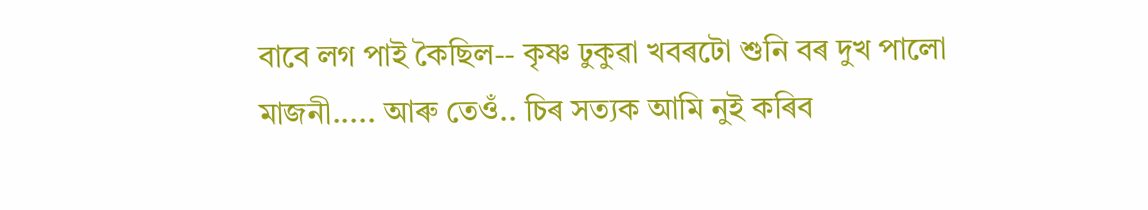বাবে লগ পাই কৈছিল-- কৃষ্ণ ঢুকুৱা খবৰটো শুনি বৰ দুখ পালো মাজনী..... আৰু তেওঁ.. চিৰ সত্যক আমি নুই কৰিব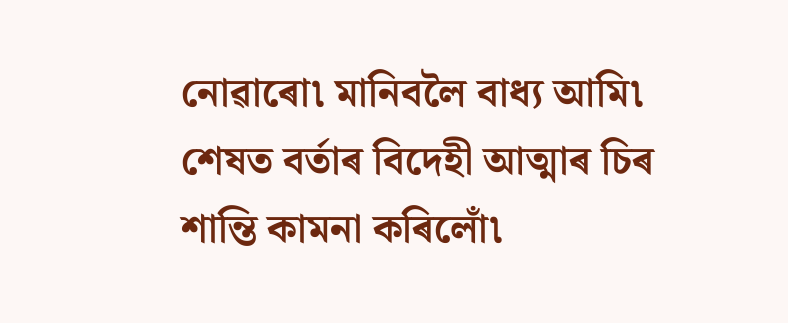নোৱাৰো৷ মানিবলৈ বাধ্য আমি৷ শেষত বৰ্তাৰ বিদেহী আত্মাৰ চিৰ শান্তি কামনা কৰিলোঁ৷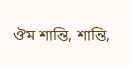ঔম শান্তি, শান্তি,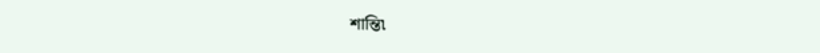শান্তি৷